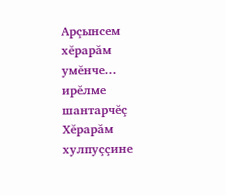Арçынсем хĕрарăм умĕнче... ирĕлме шантарчĕç
Хĕрарăм хулпуççине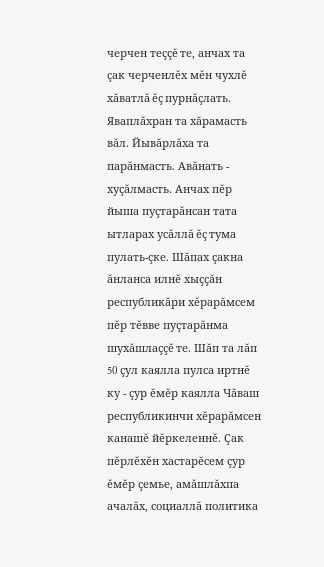черчен теççĕ те, анчах та çак черченлĕх мĕн чухлĕ хăватлă ĕç пурнăçлать. Яваплăхран та хăрамасть вăл. Йывăрлăха та парăнмасть. Авăнать - хуçăлмасть. Анчах пĕр йыша пуçтарăнсан тата ытларах усăллă ĕç тума пулать-çке. Шăпах çакна ăнланса илнĕ хыççăн республикăри хĕрарăмсем пĕр тĕвве пуçтарăнма шухăшлаççĕ те. Шăп та лăп 50 çул каялла пулса иртнĕ ку - çур ĕмĕр каялла Чăваш республикинчи хĕрарăмсен канашĕ йĕркеленнĕ. Çак пĕрлĕхĕн хастарĕсем çур ĕмĕр çемье, амăшлăхпа ачалăх, социаллă политика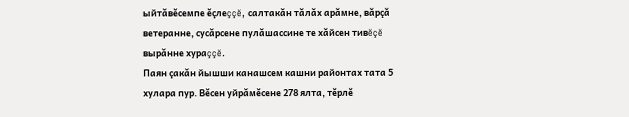ыйтăвĕсемпе ĕçлеççĕ, салтакăн тăлăх арăмне, вăрçă ветеранне, сусăрсене пулăшассине те хăйсен тивĕçĕ вырăнне хураççĕ.
Паян çакăн йышши канашсем кашни районтах тата 5 хулара пур. Вĕсен уйрăмĕсене 278 ялта, тĕрлĕ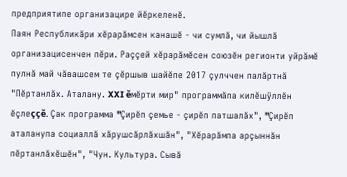предприятипе организацире йĕркеленĕ.
Паян Республикăри хĕрарăмсен канашĕ - чи сумлă, чи йышлă организацисенчен пĕри. Раççей хĕрарăмĕсен союзĕн регионти уйрăмĕ пулнă май чăвашсем те çĕршыв шайĕпе 2017 çулччен палăртнă "Пĕртанлăх. Аталану. XXI ĕмĕрти мир" программăпа килĕшÿллĕн ĕçлеççĕ. Çак программа "Çирĕп çемье - çирĕп патшалăх", "Çирĕп аталанупа социаллă хăрушсăрлăхшăн", "Хĕрарăмпа арçыннăн пĕртанлăхĕшĕн", "Чун. Культура. Сывă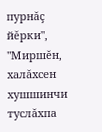пурнăç йĕрки", "Миршĕн, халăхсен хушшинчи туслăхпа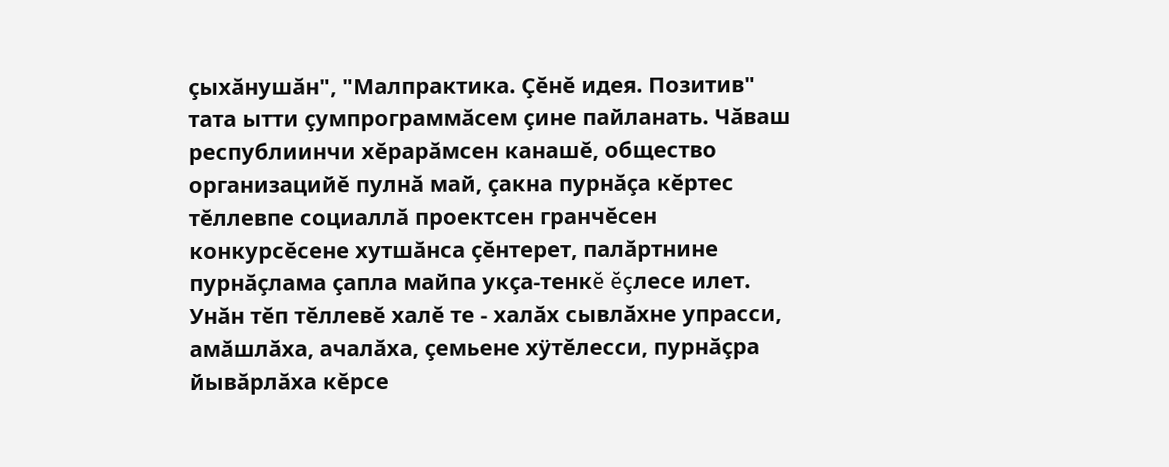çыхăнушăн", "Малпрактика. Çĕнĕ идея. Позитив" тата ытти çумпрограммăсем çине пайланать. Чăваш республиинчи хĕрарăмсен канашĕ, общество организацийĕ пулнă май, çакна пурнăçа кĕртес тĕллевпе социаллă проектсен гранчĕсен конкурсĕсене хутшăнса çĕнтерет, палăртнине пурнăçлама çапла майпа укçа-тенкĕ ĕçлесе илет. Унăн тĕп тĕллевĕ халĕ те - халăх сывлăхне упрасси, амăшлăха, ачалăха, çемьене хÿтĕлесси, пурнăçра йывăрлăха кĕрсе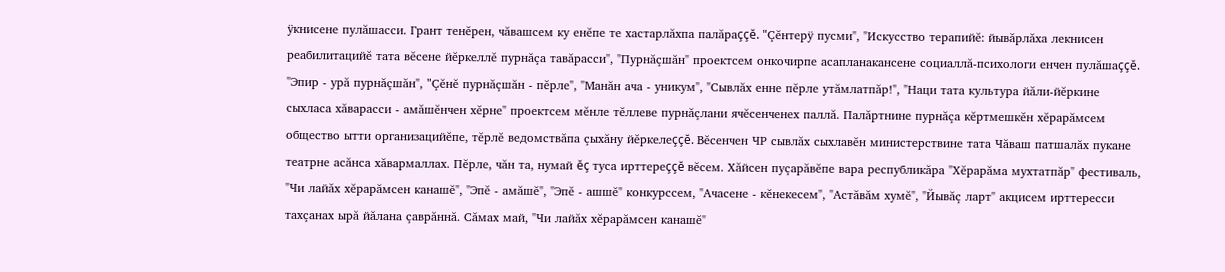ÿкнисене пулăшасси. Грант тенĕрен, чăвашсем ку енĕпе те хастарлăхпа палăраççĕ. "Çĕнтерÿ пусми", "Искусство терапийĕ: йывăрлăха лекнисен реабилитацийĕ тата вĕсене йĕркеллĕ пурнăçа тавăрасси", "Пурнăçшăн" проектсем онкочирпе асапланакансене социаллă-психологи енчен пулăшаççĕ. "Эпир - урă пурнăçшăн", "Çĕнĕ пурнăçшăн - пĕрле", "Манăн ача - уникум", "Сывлăх енне пĕрле утăмлатпăр!", "Наци тата культура йăли-йĕркине сыхласа хăварасси - амăшĕнчен хĕрне" проектсем мĕнле тĕллеве пурнăçлани ячĕсенченех паллă. Палăртнине пурнăçа кĕртмешкĕн хĕрарăмсем общество ытти организацийĕпе, тĕрлĕ ведомствăпа çыхăну йĕркелеççĕ. Вĕсенчен ЧР сывлăх сыхлавĕн министерствине тата Чăваш патшалăх пукане театрне асăнса хăвармаллах. Пĕрле, чăн та, нумай ĕç туса ирттереççĕ вĕсем. Хăйсен пуçарăвĕпе вара республикăра "Хĕрарăма мухтатпăр" фестиваль, "Чи лайăх хĕрарăмсен канашĕ", "Эпĕ - амăшĕ", "Эпĕ - ашшĕ" конкурссем, "Ачасене - кĕнекесем", "Астăвăм хумĕ", "Йывăç ларт" акцисем ирттересси тахçанах ырă йăлана çаврăннă. Сăмах май, "Чи лайăх хĕрарăмсен канашĕ"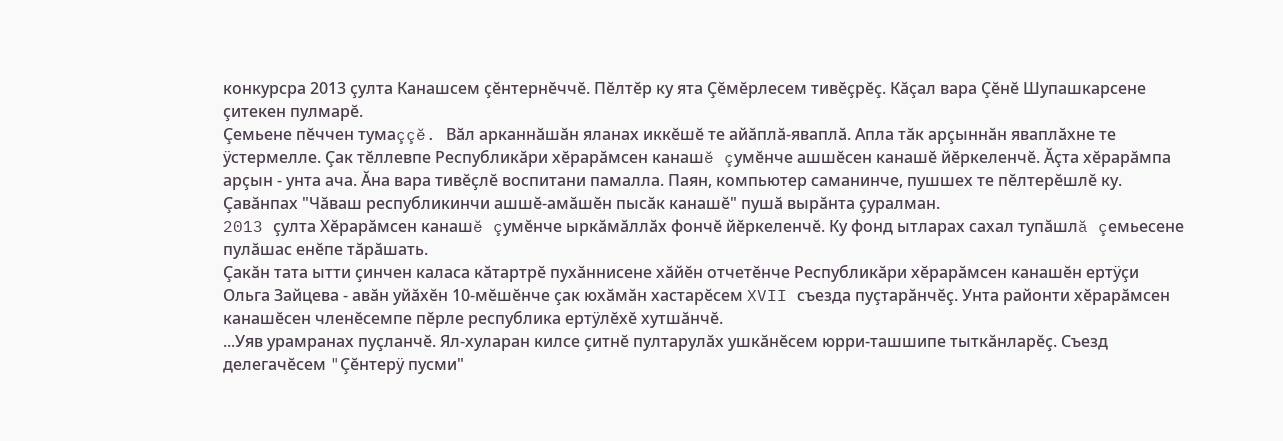конкурсра 2013 çулта Канашсем çĕнтернĕччĕ. Пĕлтĕр ку ята Çĕмĕрлесем тивĕçрĕç. Кăçал вара Çĕнĕ Шупашкарсене çитекен пулмарĕ.
Çемьене пĕччен тумаççĕ. Вăл арканнăшăн яланах иккĕшĕ те айăплă-яваплă. Апла тăк арçыннăн яваплăхне те ÿстермелле. Çак тĕллевпе Республикăри хĕрарăмсен канашĕ çумĕнче ашшĕсен канашĕ йĕркеленчĕ. Ăçта хĕрарăмпа арçын - унта ача. Ăна вара тивĕçлĕ воспитани памалла. Паян, компьютер саманинче, пушшех те пĕлтерĕшлĕ ку. Çавăнпах "Чăваш республикинчи ашшĕ-амăшĕн пысăк канашĕ" пушă вырăнта çуралман.
2013 çулта Хĕрарăмсен канашĕ çумĕнче ыркăмăллăх фончĕ йĕркеленчĕ. Ку фонд ытларах сахал тупăшлă çемьесене пулăшас енĕпе тăрăшать.
Çакăн тата ытти çинчен каласа кăтартрĕ пухăннисене хăйĕн отчетĕнче Республикăри хĕрарăмсен канашĕн ертÿçи Ольга Зайцева - авăн уйăхĕн 10-мĕшĕнче çак юхăмăн хастарĕсем XVII съезда пуçтарăнчĕç. Унта районти хĕрарăмсен канашĕсен членĕсемпе пĕрле республика ертÿлĕхĕ хутшăнчĕ.
...Уяв урамранах пуçланчĕ. Ял-хуларан килсе çитнĕ пултарулăх ушкăнĕсем юрри-ташшипе тыткăнларĕç. Съезд делегачĕсем "Çĕнтерÿ пусми"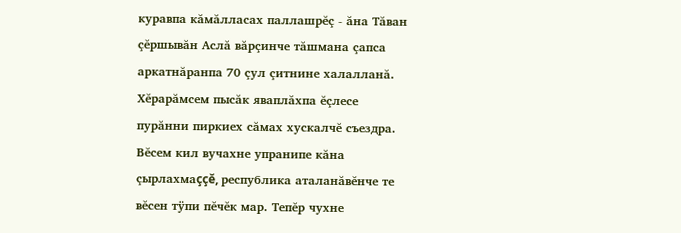куравпа кăмăлласах паллашрĕç - ăна Тăван çĕршывăн Аслă вăрçинче тăшмана çапса аркатнăранпа 70 çул çитнине халалланă.
Хĕрарăмсем пысăк яваплăхпа ĕçлесе пурăнни пиркиех сăмах хускалчĕ съездра. Вĕсем кил вучахне упранипе кăна çырлахмаççĕ, республика аталанăвĕнче те вĕсен тÿпи пĕчĕк мар. Тепĕр чухне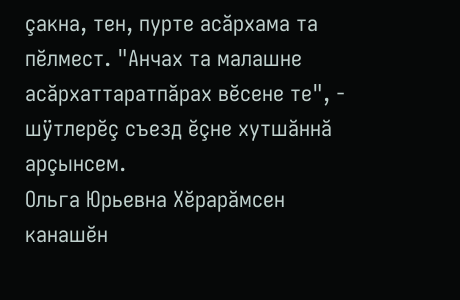çакна, тен, пурте асăрхама та пĕлмест. "Анчах та малашне асăрхаттаратпăрах вĕсене те", - шÿтлерĕç съезд ĕçне хутшăннă арçынсем.
Ольга Юрьевна Хĕрарăмсен канашĕн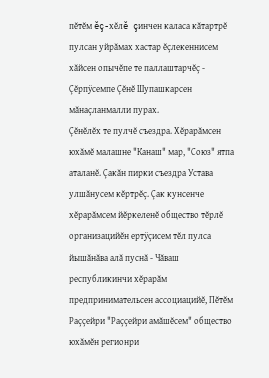пĕтĕм ĕç-хĕлĕ çинчен каласа кăтартрĕ пулсан уйрăмах хастар ĕçлекеннисем хăйсен опычĕпе те паллаштарчĕç - Çĕрпÿсемпе Çĕнĕ Шупашкарсен мăнаçланмалли пурах.
Çĕнĕлĕх те пулчĕ съездра. Хĕрарăмсен юхăмĕ малашне "Канаш" мар, "Союз" ятпа аталанĕ. Çакăн пирки съездра Устава улшăнусем кĕртрĕç. Çак кунсенче хĕрарăмсем йĕркеленĕ общество тĕрлĕ организацийĕн ертÿçисем тĕл пулса йышăнăва алă пуснă - Чăваш республикинчи хĕрарăм предпринимательсен ассоциацийĕ, Пĕтĕм Раççейри "Раççейри амăшĕсем" общество юхăмĕн регионри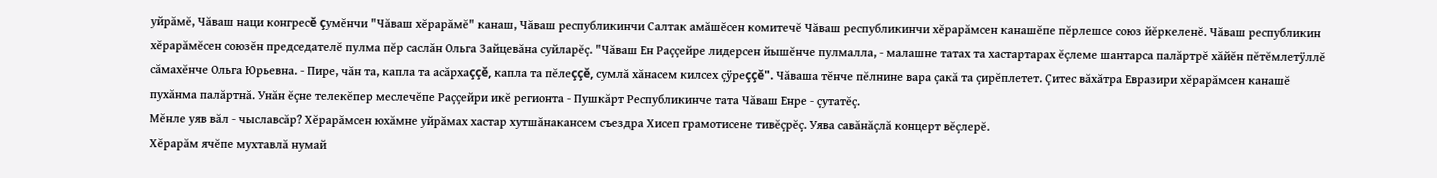уйрăмĕ, Чăваш наци конгресĕ çумĕнчи "Чăваш хĕрарăмĕ" канаш, Чăваш республикинчи Салтак амăшĕсен комитечĕ Чăваш республикинчи хĕрарăмсен канашĕпе пĕрлешсе союз йĕркеленĕ. Чăваш республикин хĕрарăмĕсен союзĕн председателĕ пулма пĕр саслăн Ольга Зайцевăна суйларĕç. "Чăваш Ен Раççейре лидерсен йышĕнче пулмалла, - малашне татах та хастартарах ĕçлеме шантарса палăртрĕ хăйĕн пĕтĕмлетÿллĕ сăмахĕнче Ольга Юрьевна. - Пире, чăн та, капла та асăрхаççĕ, капла та пĕлеççĕ, сумлă хăнасем килсех çÿреççĕ". Чăваша тĕнче пĕлнине вара çакă та çирĕплетет. Çитес вăхăтра Евразири хĕрарăмсен канашĕ пухăнма палăртнă. Унăн ĕçне телекĕпер меслечĕпе Раççейри икĕ регионта - Пушкăрт Республикинче тата Чăваш Енре - çутатĕç.
Мĕнле уяв вăл - чыславсăр? Хĕрарăмсен юхăмне уйрăмах хастар хутшăнакансем съездра Хисеп грамотисене тивĕçрĕç. Уява савăнăçлă концерт вĕçлерĕ.
Хĕрарăм ячĕпе мухтавлă нумай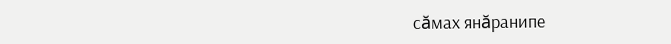сăмах янăранипе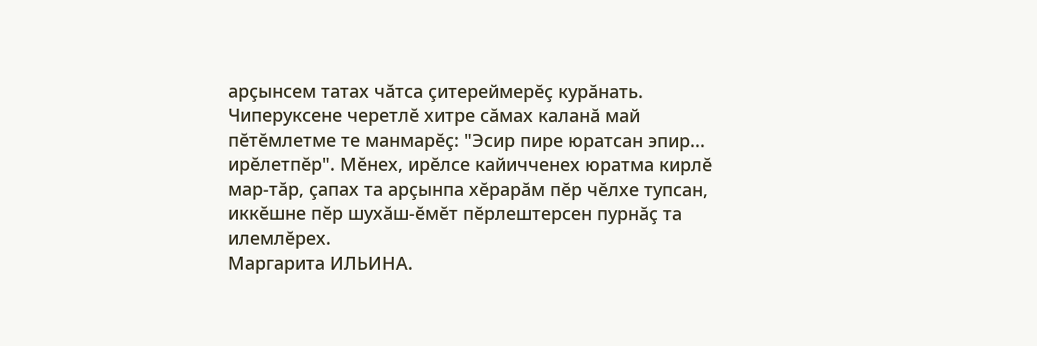арçынсем татах чăтса çитереймерĕç курăнать. Чиперуксене черетлĕ хитре сăмах каланă май пĕтĕмлетме те манмарĕç: "Эсир пире юратсан эпир... ирĕлетпĕр". Мĕнех, ирĕлсе кайичченех юратма кирлĕ мар-тăр, çапах та арçынпа хĕрарăм пĕр чĕлхе тупсан, иккĕшне пĕр шухăш-ĕмĕт пĕрлештерсен пурнăç та илемлĕрех.
Маргарита ИЛЬИНА.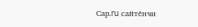Сар.ru сайтĕнчи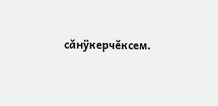сăнÿкерчĕксем.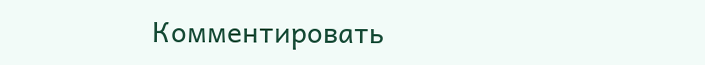Комментировать